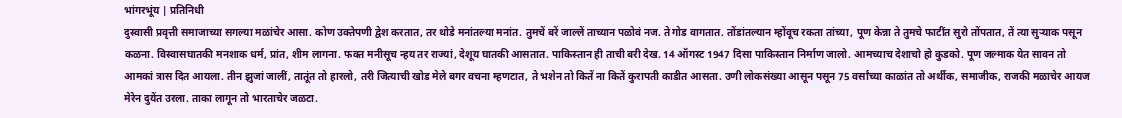भांगरभूंय | प्रतिनिधी
दुस्वासी प्रवृत्ती समाजाच्या सगल्या मळांचेर आसा. कोण उक्तेपणी द्वेश करतात, तर थोडे मनांतल्या मनांत. तुमचें बरें जाल्लें ताच्यान पळोवं नज. ते गोड वागतात. तोंडांतल्यान म्होंवूच रकता तांच्या, पूण केन्ना ते तुमचे फाटींत सुरो तोंपतात, तें त्या सुऱ्याक पसून कळना. विस्वासघातकी मनशाक धर्म, प्रांत, शीम लागना. फक्त मनीसूच न्हय तर राज्यां, देशूय घातकी आसतात. पाकिस्तान ही ताची बरी देख. 14 ऑगस्ट 1947 दिसा पाकिस्तान निर्माण जालो. आमच्याच देशाचो हो कुडको. पूण जल्माक येत सावन तो आमकां त्रास दित आयला. तीन झुजां जालीं, तातूंत तो हारलो, तरी जित्याची खोड मेले बगर वचना म्हणटात, ते भशेन तो कितें ना कितें कुरापती काडीत आसता. उणी लोकसंख्या आसून पसून 75 वर्सांच्या काळांत तो अर्थीक, समाजीक, राजकी मळाचेर आयज मेरेन दुयेंत उरला. ताका लागून तो भारताचेर जळटा.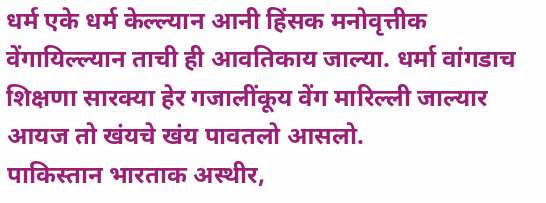धर्म एके धर्म केल्ल्यान आनी हिंसक मनोवृत्तीक वेंगायिल्ल्यान ताची ही आवतिकाय जाल्या. धर्मा वांगडाच शिक्षणा सारक्या हेर गजालींकूय वेंग मारिल्ली जाल्यार आयज तो खंयचे खंय पावतलो आसलो.
पाकिस्तान भारताक अस्थीर,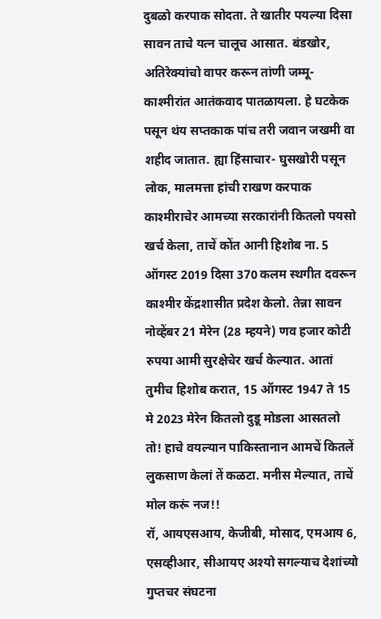दुबळो करपाक सोदता. ते खातीर पयल्या दिसा सावन ताचे यत्न चालूच आसात. बंडखोर, अतिरेक्यांचो वापर करून तांणी जम्मू- काश्मीरांत आतंकवाद पातळायला. हे घटकेक पसून थंय सप्तकाक पांच तरी जवान जखमी वा शहीद जातात. ह्या हिंसाचार- घुसखोरी पसून लोक, मालमत्ता हांची राखण करपाक काश्मीराचेर आमच्या सरकारांनी कितलो पयसो खर्च केला, ताचें कोंत आनी हिशोब ना. 5 ऑगस्ट 2019 दिसा 370 कलम स्थगीत दवरून काश्मीर केंद्रशासीत प्रदेश केलो. तेन्ना सावन नोव्हेंबर 21 मेरेन (28 म्हयने) णव हजार कोटी रुपया आमी सुरक्षेचेर खर्च केल्यात. आतां तुमीच हिशोब करात, 15 ऑगस्ट 1947 ते 15 मे 2023 मेरेन कितलो दुडू मोडला आसतलो तो! हाचे वयल्यान पाकिस्तानान आमचें कितलें लुकसाण केलां तें कळटा. मनीस मेल्यात, ताचें मोल करूं नज!!
रॉ, आयएसआय, केजीबी, मोसाद, एमआय 6, एसव्हीआर, सीआयए अश्यो सगल्याच देशांच्यो गुप्तचर संघटना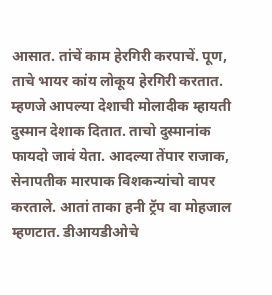आसात. तांचें काम हेरगिरी करपाचें. पूण, ताचे भायर कांय लोकूय हेरगिरी करतात. म्हणजे आपल्या देशाची मोलादीक म्हायती दुस्मान देशाक दितात. ताचो दुस्मानांक फायदो जावं येता. आदल्या तेंपार राजाक, सेनापतीक मारपाक विशकन्यांचो वापर करताले. आतां ताका हनी ट्रॅप वा मोहजाल म्हणटात. डीआयडीओचे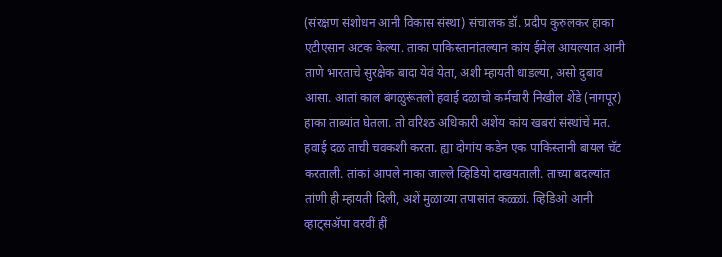(संरक्षण संशोधन आनी विकास संस्था) संचालक डॉ. प्रदीप कुरुलकर हाका एटीएसान अटक केल्या. ताका पाकिस्तानांतल्यान कांय ईमेल आयल्यात आनी ताणे भारताचे सुरक्षेक बादा येवं येता, अशी म्हायती धाडल्या, असो दुबाव आसा. आतां काल बंगळुरूंतलो हवाई दळाचो कर्मचारी निखील शेंडे (नागपूर) हाका ताब्यांत घेतला. तो वरिश्ठ अधिकारी अशेंय कांय खबरां संस्थांचें मत. हवाई दळ ताची चवकशी करता. ह्या दोगांय कडेन एक पाकिस्तानी बायल चॅट करताली. तांकां आपले नाका जाल्ले व्हिडियो दाखयताली. ताच्या बदल्यांत तांणी ही म्हायती दिली, अशें मुळाव्या तपासांत कळ्ळां. व्हिडिओ आनी व्हाट्सॲपा वरवीं हीं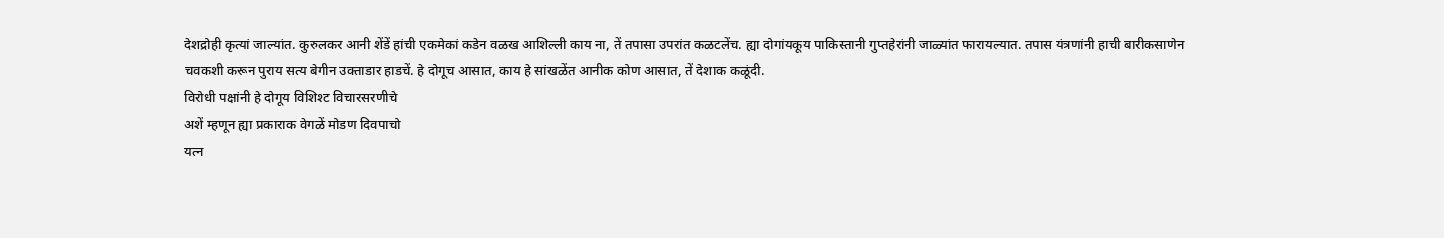देशद्रोही कृत्यां जाल्यांत. कुरुलकर आनी शेंडें हांची एकमेकां कडेन वळख आशिल्ली काय ना, तें तपासा उपरांत कळटलेंच. ह्या दोगांयकूय पाकिस्तानी गुप्तहेरांनी जाळ्यांत फारायल्यात. तपास यंत्रणांनी हाची बारीकसाणेन चवकशी करून पुराय सत्य बेगीन उक्ताडार हाडचें. हे दोगूच आसात, काय हे सांखळेंत आनीक कोण आसात, तें देशाक कळूंदी.
विरोधी पक्षांनी हे दोगूय विशिश्ट विचारसरणीचे
अशें म्हणून ह्या प्रकाराक वेगळें मोडण दिवपाचो
यत्न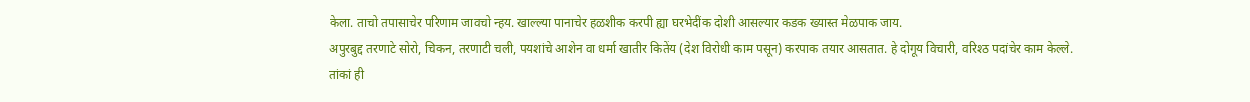केला. ताचो तपासाचेर परिणाम जावचो न्हय. खाल्ल्या पानाचेर हळशीक करपी ह्या घरभेदींक दोशी आसल्यार कडक ख्यास्त मेळपाक जाय.
अपुरबुद्द तरणाटे सोरो, चिकन, तरणाटी चली, पयशांचे आशेन वा धर्मा खातीर कितेंय (देश विरोधी काम पसून) करपाक तयार आसतात. हे दोगूय विचारी, वरिश्ठ पदांचेर काम केल्ले. तांकां ही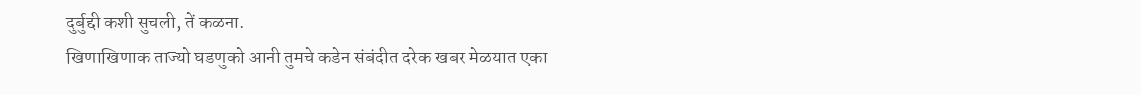दुर्बुद्दी कशी सुचली, तें कळना.
खिणाखिणाक ताज्यो घडणुको आनी तुमचे कडेन संबंदीत दरेक खबर मेळयात एका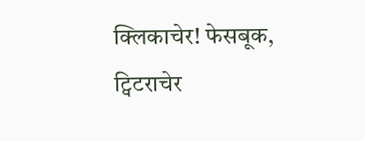क्लिकाचेर! फेसबूक, ट्विटराचेर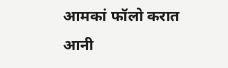आमकां फॉलो करात आनी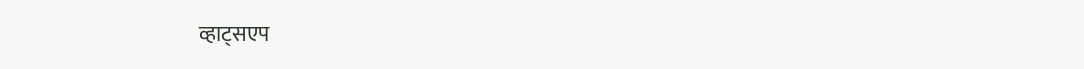व्हाट्सएप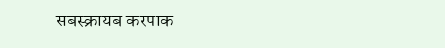सबस्क्रायब करपाक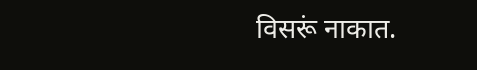विसरूं नाकात.